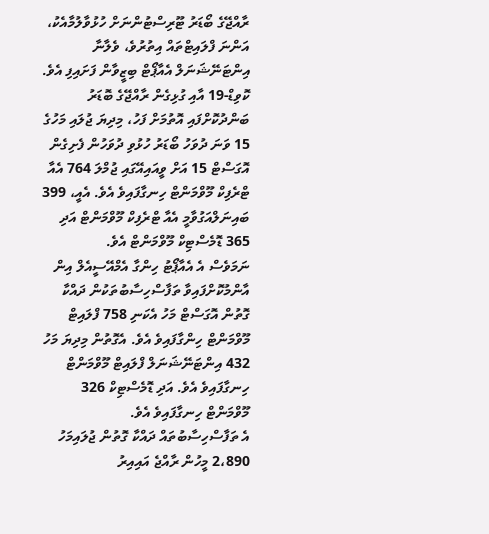ރާއްޖޭގެ ބޯޑަރު ޓޫރިސްޓުންނަށް ހުޅުވާލުމާއެކު، އަންނަ ފްލައިޓްތައް އިތުރުވެ، ވެލާނާ އިންޓަނޭޝަނަލް އެއާޕޯޓް ބިޒީވާން ފަށައިފި އެވެ.
ކޮވިޑް-19 އާއި ގުޅިގެން ރާއްޖޭގެ ބޮޑަރު ބަންދުކޮށްފައި އޮތުމަށް ފަހު، މިދިޔަ ޖުލައި މަހުގެ 15 ވަނަ ދުވަހު ބޯޑަރު ހުޅުވި ދުވަހުން ފެށިގެން އޮގަސްޓް 15 އަށް ވީއައިއޭގައި ޖުމްލަ 764 އެއާ ޓްރެފިކް މޫވްމަންޓް ހިނގާފައިވެ އެވެ. އެއީ، 399 ބައިނަލްއަގުވާމީ އެއާ ޓްރެފިކް މޫވްމަންޓް އަދި 365 ޑޮމެސްޓިކް މޫވްމަންޓް އެވެ.
ނަމަވެސް އެ އެއާޕޯޓު ހިންގާ އެމްއޭސީއެލް އިން އާންމުކޮށްފައިވާ ތަފާސްހިސާބުތަކުން ދައްކާ ގޮތުން އޮގަސްޓް މަހު އެކަނި 758 ފްލައިޓް މޫވްމަންޓް ހިންގާފައިވެ އެވެ. އެގޮތުން މިދިޔަ މަހު 432 އިންޓަނޭޝަނަލް ފްލައިޓް މޫވްމަންޓް ހިނގާފައިވެ އެވެ. އަދި ޑޮމެސްޓިކް 326 މޫވްމަންޓް ހިނގާފައިވެ އެވެ.
އެ ތަފާސްހިސާބުތައް ދައްކާ ގޮތުން ޖުލައިމަހު 2،890 މީހުން ރާއްޖެ އައިއިރު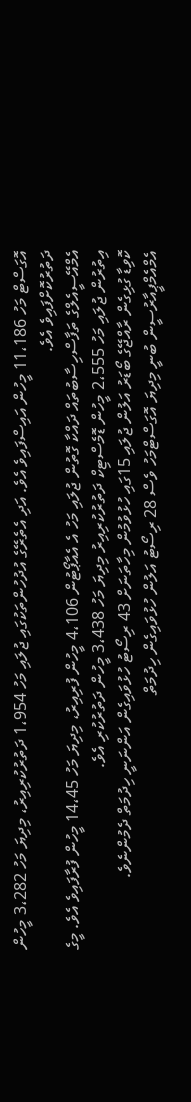އޮގަސްޓް މަހު 11،186 މީހުން އައިސްފައިވެ އެވެ. އަދި އެތެރޭގެ އުދުހުންތަކުގައި ޖުލައި މަހު 1،954 ދަތުރުކުރިއިރު، މިދިޔަ މަހު 3،282 މީހުން ދަތުރުކޮށްފައިވެ އެވެ.
އެމްއޭސީއެލްގެ ތަފާސްހިސާބުތައް ދައްކާ ގޮތުން ޖުލައި މަހު އެ އެއާޕޯޓުން 4،106 މީހުން ފުރިއިރު، މިދިޔަ މަހު 14،45 މީހުން ފުރާފައިވެ އެވެ. މީގެ އިތުރުން ޖުލައި މަހު 2،555 މީހުން ޑޮމެސްޓިކް ދަތުރުކުރިއިރު މިދިޔަ މަހު 3،438 މީހުން ދަތުރުކުރި އެވެ.
ކޮވިޑާ ގުޅިގެން ރާއްޖޭގެ ބޯޑަރު އަލުން ޖުލައި 15ގައި ހުޅުވުމުން މިހާތަނަށް 43 ރިސޯޓު ހުޅުވައިގެން އަންނަނީ ހިދުމަތް ދެމުންނެވެ.
އެމްއެމްޕީއާރުސީން ބުނީ މިދިޔަ އޮގަސްޓްމަހު ވެސް 28 ރިސޯޓު އަލުން ހުޅުވައިގެން ހިދުމަތް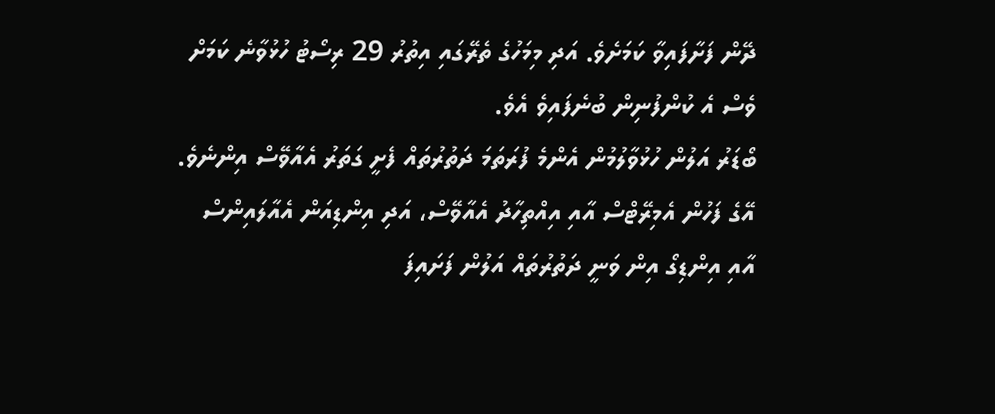ދޭން ފަށާފައިވާ ކަމަށެވެ. އަދި މިމަހުގެ ތެރޭގައި އިތުރު 29 ރިސޯޓު ހުޅުވާނެ ކަމަށް ވެސް އެ ކުންފުނިން ބުނެފައިވެ އެވެ.
ބޯޑަރު އަލުން ހުޅުވާލުމުން އެންމެ ފުރަތަމަ ދަތުރުތައް ފެށީ ގަތަރު އެއާވޭސް އިންނެވެ. އޭގެ ފަހުން އެމިރޭޓްސް އާއި އިއްތިހާދު އެއާވޭސް، އަދި އިންޑިއަން އެއާލައިންސް އާއި އިންޑިގޯ އިން ވަނީ ދަތުރުތައް އަލުން ފަށައިފަ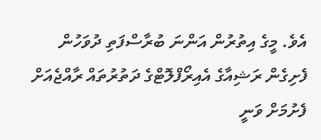އެވެ. މީގެ އިތުރުން އަންނަ ބުރާސްފަތި ދުވަހުން ފެށިގެން ރަޝިއާގެ އެއިރޯފްލޮޓްގެ ދަތުރުތައް ރާއްޖެއަށް ފެށުމަށް ވަނީ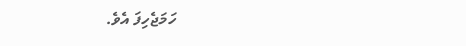ހަމަޖެހިފަ އެވެ.